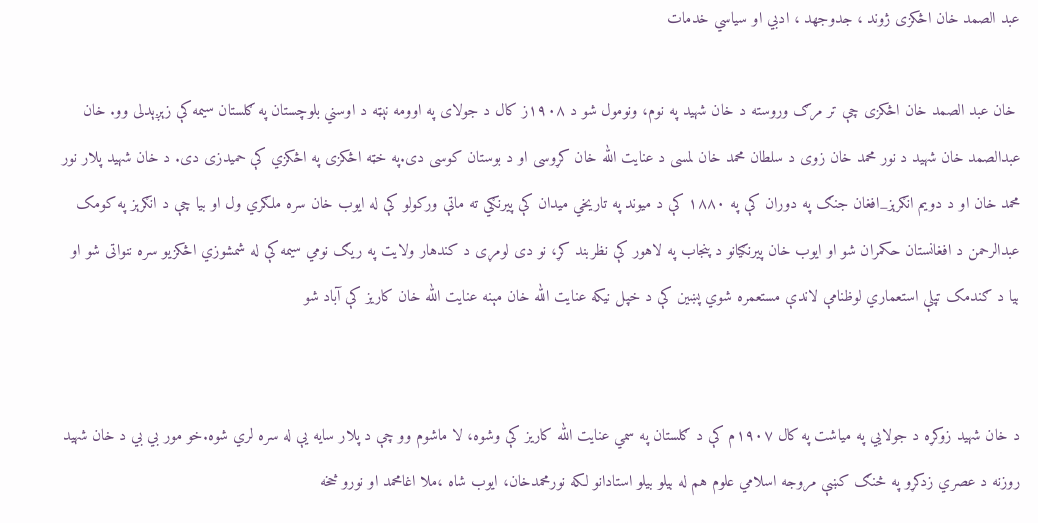عبد الصمد خان اڅکزی ژوند ، جدوجهد ، ادبي او سياسي خدمات

 خان عبد الصمد خان اڅکزی چې تر مرګ وروسته د خان شهید په نوم، ونومول شو د ۱۹۰۸ز کال د جولای په اوومه نېټه د اوسني بلوچستان په ګلستان سیمه کې زېږېدلی وو. خان عبدالصمد خان شهيد د نور محمد خان زوی د سلطان محمد خان لمسی د عنایت الله خان کړوسی او د بوستان کوسی دی.په خټه اڅکزی په اڅکزي كې حمیدزی دی. د خان شهيد پلار نور محمد خان او د دويم انګرېز_افغان جنګ په دوران کې په ١٨٨٠ کې د ميوند په تاريخي ميدان کې پيرنګي ته ماتې ورکولو کې له ايوب خان سره ملګري ول او بيا چې د انګرېز په کومک عبدالرحمن د افغانستان حکمران شو او ايوب خان پيرنګيانو د پنجاب په لاهور کې نظربند کړ، نو دى لومړى د کندهار ولايت په ريګ نومي سيمه کې له شمشوزي اڅکزيو سره ننواتى شو او بيا د ګندمک تپلې استعماري لوظنامې لاندې مستعمره شوي پښين کې د خپل نيکه عنايت الله خان مېنه عنايت الله خان کاريز کې آباد شو


د خان شهید زوکړه د جولايي په میاشت په کال ۱۹۰۷م كې د ګلستان په سمي عنایت الله کاریز كې وشوه، لا ماشوم وو چې د پلار سایه یې له سره لري شوه.خو مور بي بي د خان شهید روزنه د عصري زدكړو په څنګ كښې مروجه اسلامي علوم هم له بیلو بیلو استادانو لکه نورمحمدخان، ایوب شاه ،ملا اغامحمد او نورو څخه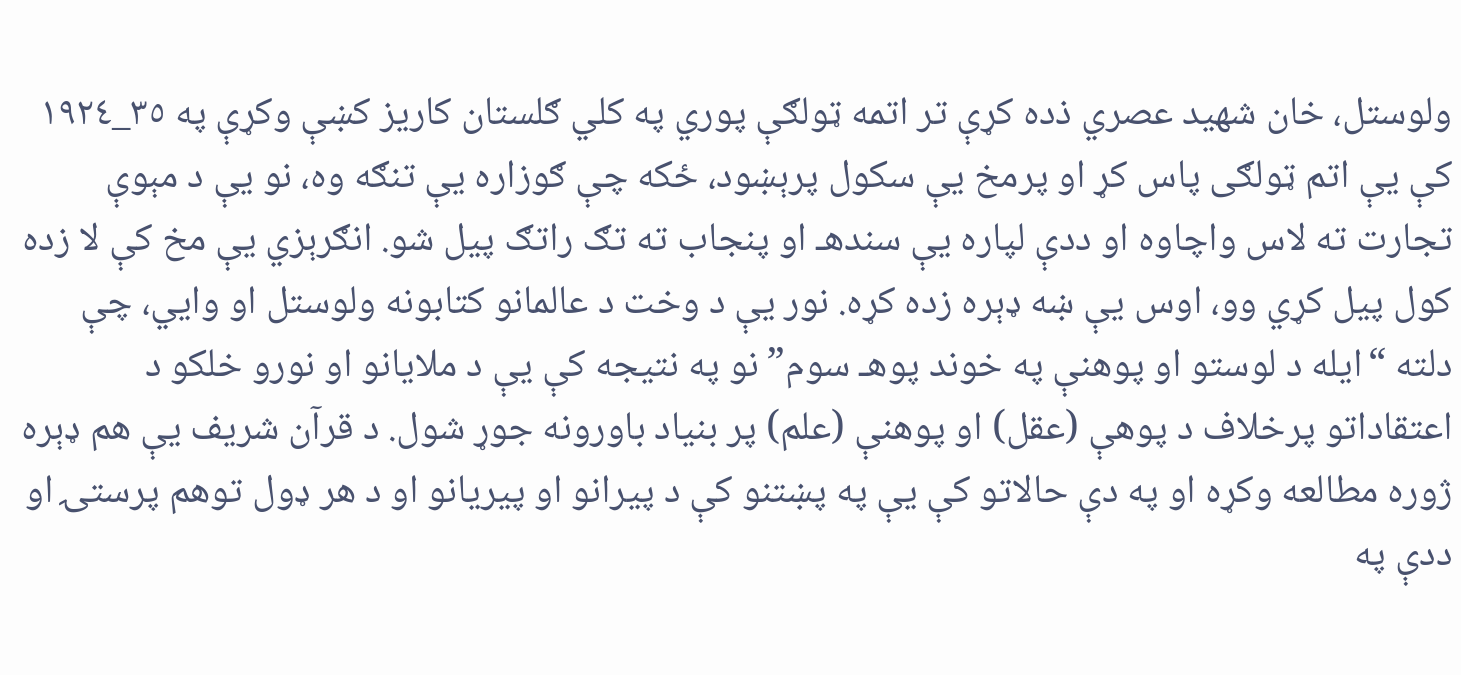ولوستل، خان شهید عصري ذده کړې تر اتمه ټولګې پوري په کلي ګلستان کاریز كښې وکړې په ٣٥_١٩٢٤ کې يې اتم ټولګى پاس کړ او پرمخ يې سکول پرېښود، ځکه چې ګوزاره يې تنګه وه، نو يې د مېوې تجارت ته لاس واچاوه او ددې لپاره يې سندهـ او پنجاب ته تګ راتګ پيل شو. انګرېزي يې مخ کې لا زده کول پيل کړي وو، اوس يې ښه ډېره زده کړه. نور يې د وخت د عالمانو کتابونه ولوستل او وايي، چې دلته “ايله د لوستو او پوهنې په خوند پوهـ سوم” نو په نتيجه کې يې د ملايانو او نورو خلکو د اعتقاداتو پرخلاف د پوهې (عقل) او پوهنې (علم) پر بنياد باورونه جوړ شول. د قرآن شريف يې هم ډېره ژوره مطالعه وکړه او په دې حالاتو کې يې په پښتنو کې د پيرانو او پيريانو او د هر ډول توهم پرستۍ او ددې په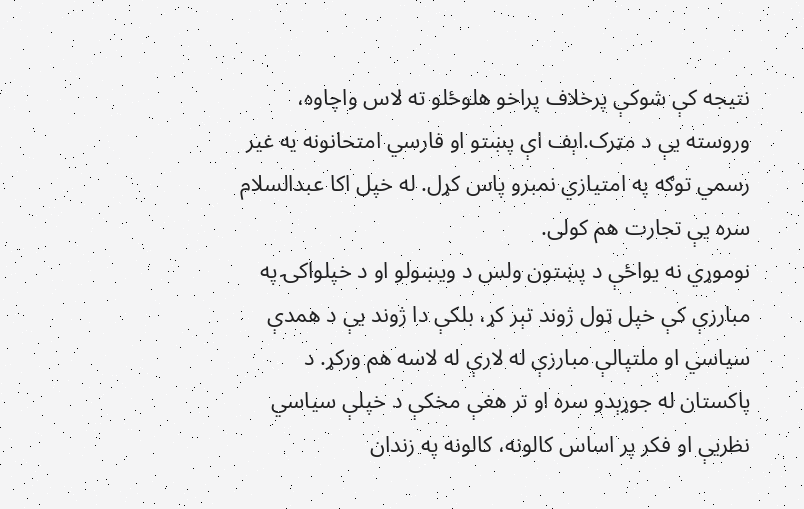نتيجه کې شوکې پرخلاف پراخو هلوځلو ته لاس واچاوه، وروسته يې د مټرک.اېف اې پښتو او فارسي امتحانونه يه غیر رسمي توګه په امتیازي نمبرو پاس کړل. له خپل اکا عبدالسلام سره يې تجارت هم کولی.
نوموړي نه یواځې د پښتون ولس د ویښولو او د خپلواکۍ په مبارزې کې خپل ټول ژوند تېر کړ، بلکې دا ژوند یې د همدې سیاسي او ملتپالې مبارزې له لارې له لاسه هم ورکړ. د پاکستان له جوړېدو سره او تر هغې مخکې د خپلې سیاسي نظریې او فکر پر اساس کالونه، کالونه په زندان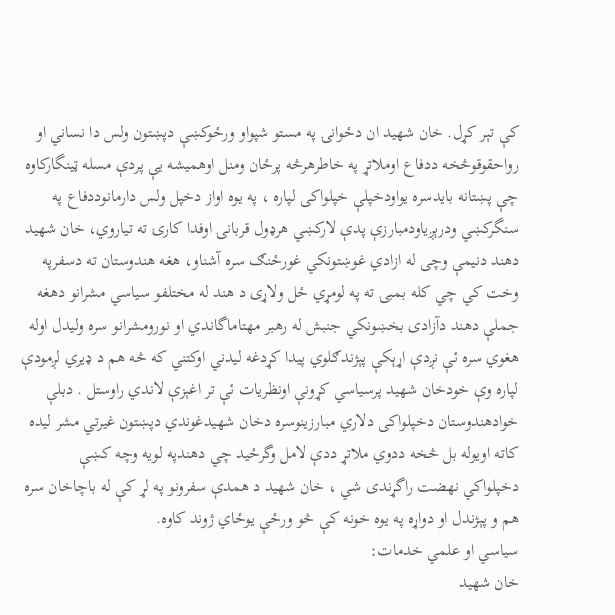کې تېر کړل. خان شهيد ان دځوانۍ په مستو شپواو ورځوکښې دپښتون ولس دا نساني او رواحقوقوڅخه ددفاع اوملاتړ په خاطرهرڅه پرځان ومنل اوهميشه یې پردې مسله ټينگارکاوه چې پښتانه بايدسره يواودخپلې خپلواکی لپاره ، په يوه اواز دخپل ولس دارمانوددفاع په سنگرکښي ودرېږياودمبارزې پدې لارکښي هرډول قربانۍ اوفدا کارۍ ته تياروي، خان شهيد دهند دنیمې وچی له ازادي غوښتونکي غورځنګ سره آشناو، هغه هندوستان ته دسفرپه وخت کي چي کله بمبۍ ته په لومړي ځل ولاړی د هند له مختلفو سياسي مشرانو دهغه جملې دهند دآزادی بخښونکي جنبش له رهبر مهتاماگاندي او نورومشرانو سره وليدل اوله هغوي سره ئې نږدې اړېکې پېژندګلوي پيدا کړدغه ليدني اوکتني که څه هم د ډيري لږمودې لپاره وې خودخان شهيد پرسياسي کړونې اونظريات ئې تر اغېزې لاندي راوستل . دبلې خوادهندوستان دخپلواکی دلاري مبارزينوسره دخان شهيدغوندي دپښتون غيرتي مشر ليده کاته اويوله بل څخه ددوي ملاتړ ددې لامل وگرځيد چي دهندپه لويه وچه کښې دخپلواکي نهضت راگړندی شي ، خان شهيد د همدې سفرونو په لړ کې له باچاخان سره هم و پېژندل او دواړه په يوه خونه کې څو ورځې يوځاي ژوند کاوه.
سياسي او علمي خدمات:
خان شهید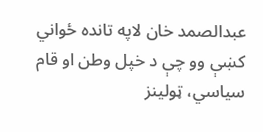عبدالصمد خان لاپه تانده ځواني كښې وو چې د خپل وطن او قام سیاسي، ټولينز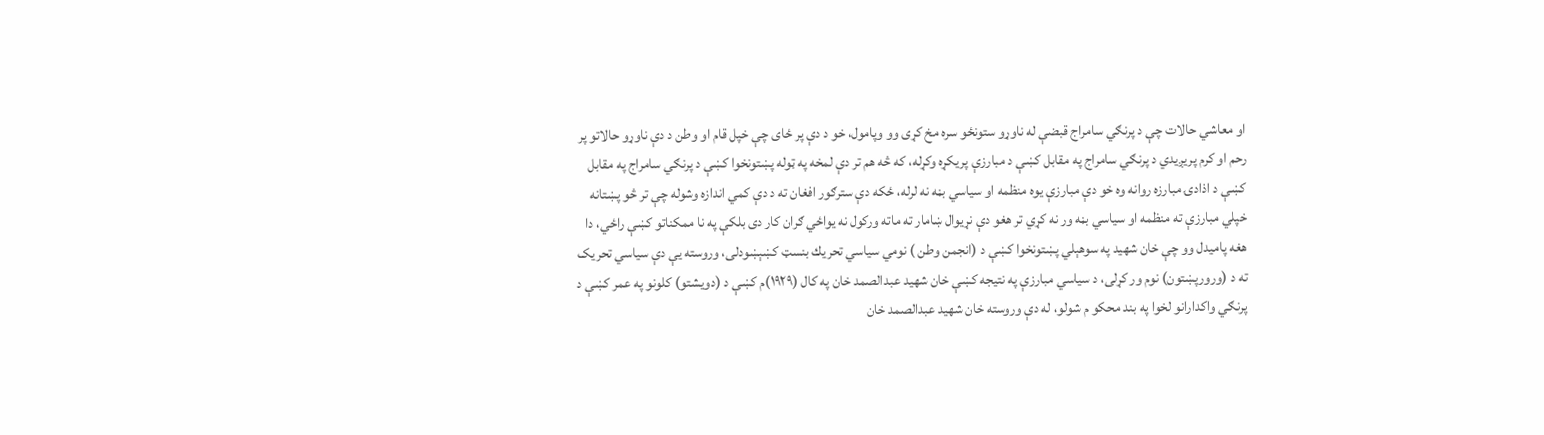او معاشي حالات چې د پرنګي سامراج قبضې له ناوړو ستونځو سره مخ کړی وو وپامول، خو د دې پر ځاى چې خپل قام او وطن د دې ناوړو حالاتو پر رحم او كرم پريږيدي د پرنګي سامراج په مقابل كښې د مبارزې پريكړه وكړله، كه څه هم تر دې لمخه په ټوله پښتونخوا كښې د پرنګي سامراج په مقابل كښې د اذادۍ مبارزه روانه وه خو دې مبارزې یوه منظمه او سياسي بڼه نه لرله، ځکه دې سترګور افغان ته د دې كمي اندازه وشوله چې تر څو پښتانه خپلي مبارزې ته منظمه او سیاسي بڼه ور نه کړي تر هغو دې نړيوال ښامار ته ماته ورکول نه يواځي ګران كار دى بلكې په نا ممكناتو كښې راځي، دا هغه پاميدل وو چې خان شهيد په سوهېلي پښتونخوا كښې د (انجمن وطن ) نومي سياسي تحريك بنسټ کښېښودلی، وروسته يې دې سیاسي تحریک ته د (ورورپښتون) نوم ور کړلى، د سیاسي مبارزې په نتیجه كښې خان شهید عبدالصمد خان په کال (۱۹۲۹)م كښې د (دويشتو) کلونو په عمر كښې د پرنګي واكدارانو لخوا په بند محكو م شولو، له دې وروسته خان شهيد عبدالصمد خان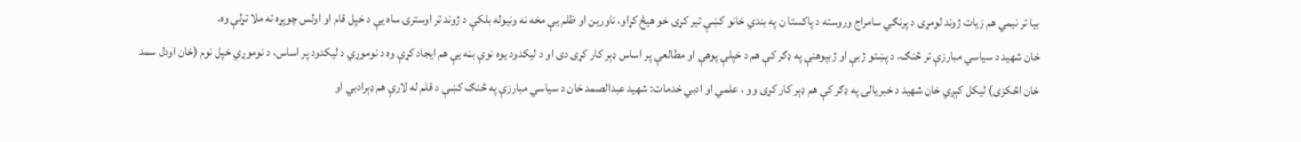بيا تر نيمي هم زيات ژوند لومړى د پرنګي سامراج وروسته د پاكستا ن په بندي خانو كښې تير كړى خو هيڅ كړاو، ناورین او ظلم يې مخه نه ونيوله بلكې د ژوند تر اوسترۍ ساه يې د خپل قام او اولس چوپړه ته ملا تړلې وه.
خان شهید د سیاسي مبارزې تر څنګ، د پښتو ژبې او ژبپوهنې په ډګر کې هم د خپلې پوهې او مطالعې پر اساس ډېر کار کړی دی او د لیکدود یوه نوې بڼه یې هم ایجاد کړې وه د نوموړي د لیکدود پر اساس، د نوموړي خپل نوم (خان اودل سمد خان اڅکزی) لیکل کېږي خان شهید د خبریالۍ په ډګر کې هم ډېر کار کړی وو ، علمي او ادبي خدمات: شهيد عبدالصمد خان د سیاسي مبارزې په څنګ كښې د قلم له لارې هم ډېرادبي او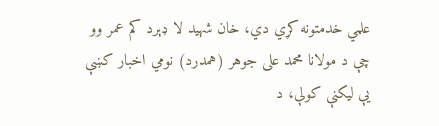علمي خدمتونه کړي دي، خان شهيد لا ډېرد کم عمر وو چې د مولانا محمد علی جوهر (همدرد) نومي اخبار كښې يې لیکنې کولې، د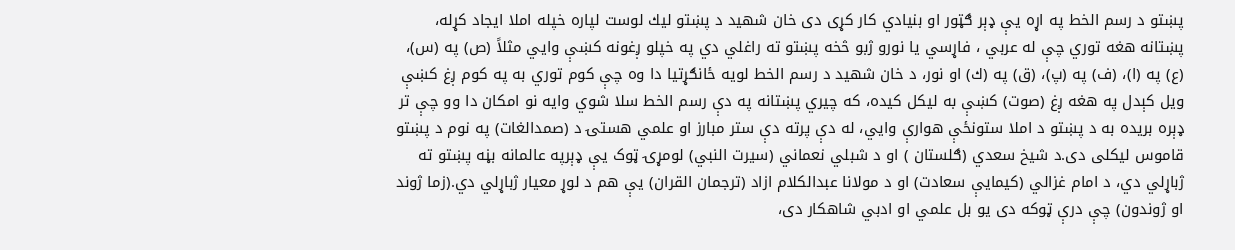پښتو د رسم الخط په اړه يې ډېر ګټور او بنيادي كار كړى دى خان شهید د پښتو ليك لوست لپاره خپله املا ايجاد كړله، پښتانه هغه توري چې له عربي ، فاړسي يا نورو ژبو څخه پښتو ته راغلي دي په خپلو ږغونه كښې وايي مثلاً (ص) په (س)، (ع) په (ا)، (ف) په (پ)، (ق) په (ك) او نور، د خان شهيد د رسم الخط لويه ځانګړتیا دا وه چې كوم توري به په كوم ږغ كښې ويل كېدل په هغه ږغ (صوت) كښې به ليكل كيده، که چیري پښتانه په دې رسم الخط سلا شوي وايه نو امكان دا وو چې تر ډېره بريده به د پښتو د املا ستونځې هوارې وايي، له دې پرته دې ستر مبارز او علمي هستۍ د (صمدالغات) په نوم د پښتو قاموس ليكلى دی.د شیخ سعدي (ګلستان ) او د شبلي نعماني (سیرت النبي) لومړۍ ټوک يې ډېرپه عالمانه بڼه پښتو ته ژباړلي دي، د امام غزالي (کیمايې سعادت) او د مولانا عبدالکلام ازاد (ترجمان القران) يې هم د لوړ معيار ژباړلي دي.(زما ژوند او ژوندون) چې درې ټوکه دی یو بل علمي او ادبي شاهکار دی،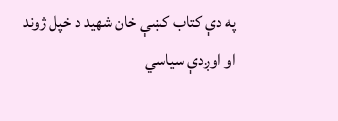په دې کتاب كښې خان شهید د خپل ژوند او اوږدې سیاسي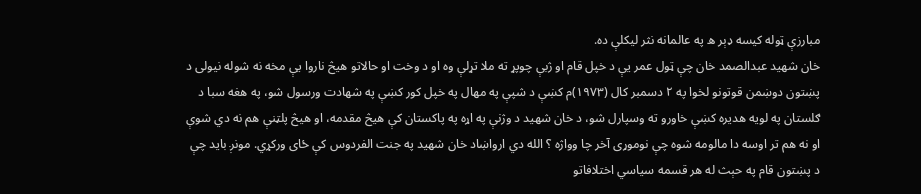مبارزې ټوله كيسه ډېر ه په عالمانه نثر لیکلې ده.
خان شهيد عبدالصمد خان چې ټول عمر يې د خپل قام او ژبې چوپړ ته ملا تړلې وه او د وخت او حالاتو هيڅ ناروا يې مخه نه شوله نيولى د پښتون دوښمن قوتونو لخوا په ۲ دسمبر كال (۱۹۷۳)م كښې د شپې په مهال په خپل كور كښې په شهادت ورسول شو، په هغه سبا د ګلستان په لويه هديره كښې خاورو ته وسپارل شو، د خان شهید د وژنې په اړه په پاکستان کې هیڅ مقدمه، او هیڅ پلټنې هم نه دي شوې او نه هم تر اوسه دا مالومه شوه چې نوموړی آخر چا وواژه ؟ الله دي ارواښاد خان شهيد په جنت الفردوس کې ځای ورکړي. مونږ بايد چې د پښتون قام په حېث له هر قسمه سياسي اختلافاتو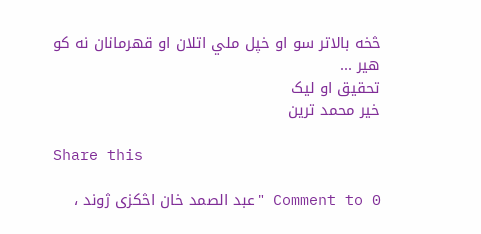څخه بالاتر سو او خپل ملي اتلان او قهرمانان نه کو هير ...
تحقيق او ليک
خير محمد ترين

Share this

0 Comment to "عبد الصمد خان اڅکزی ژوند ،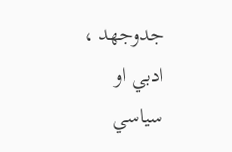جدوجهد ، ادبي او سياسي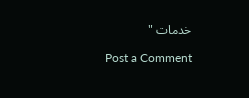خدمات "

Post a Comment